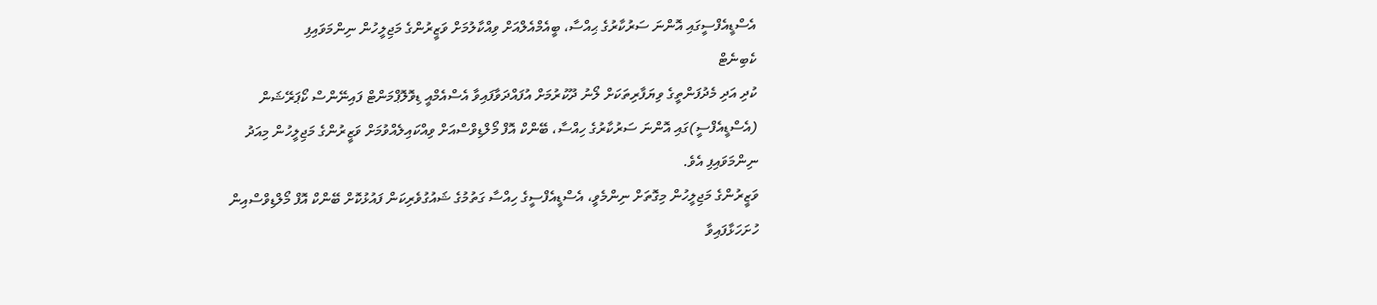އެސްޑީއެފްސީގައި އޮންނަ ސަރުކާރުގެ ޙިއްސާ، ބީއެމްއެލްއަށް ވިއްކާލުމަށް ވަޒީރުންގެ މަޖިލީހުން ނިންމަވައިފި
ކެބިނެޓް
ކުދި އަދި މެދުފަންތީގެ ވިޔަފާރިތަކަށް ލޯނު ދޫކުރުމަށް އުފައްދަވާފައިވާ އެސްއެމްއީ ޑިވޮލޮޕްމަންޓް ފައިނޭންސް ކޯޕަރޭޝަން (އެސްޑީއެފްސީ)ގައި އޮންނަ ސަރުކާރުގެ ހިއްސާ، ބޭންކް އޮފް މޯލްޑިވްސްއަށް ވިއްކައިލެއްވުމަށް ވަޒީރުންގެ މަޖިލީހުން މިއަދު ނިންމަވައިފި އެވެ.
ވަޒީރުންގެ މަޖިލީހުން މިގޮތަށް ނިންމެވީ، އެސްޑީއެފްސީގެ ހިއްސާ ގަތުމުގެ ޝައުގުވެރިކަން ފައުޅުކޮށް ބޭންކް އޮފް މޯލްޑިވްސްއިން ހުށަހަޅާފައިވާ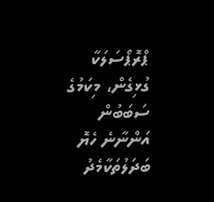ޕްރޮޕޯސަލަކާ ގުޅިގެން، މިކަމުގެ ސަބަބުން އަންނާނެ ހެޔޮ ބަދަލުތަކާމެދު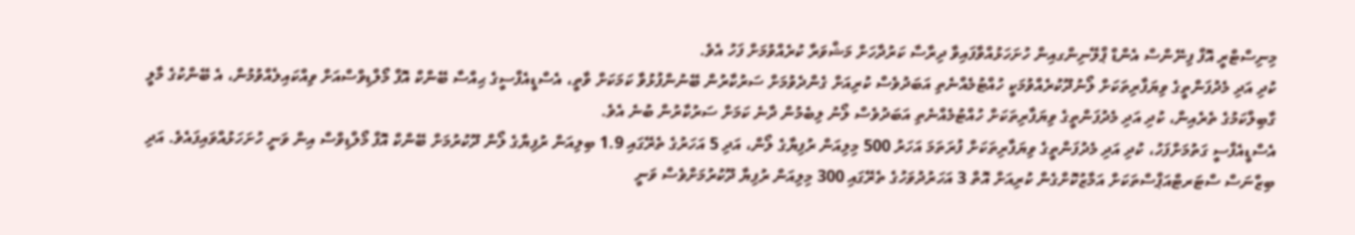މިނިސްޓްރީ އޮފް ފިނޭންސް އެންޑް ޕްލޭނިންގއިން ހުށަހަޅުއްވާފައިވާ ދިރާސާ ކަރުދާހަށް މަޝްވަރާ ކުރެއްވުމަށް ފަހު އެވެ.
ކުދި އަދި މެދުފަންތީގެ ވިޔަފާރިތަކަށް ލޯނުދޫކުރެއްވުމަކީ ހުއްޓުމެއްނެތި އަބަދުވެސް ކުރިއަށް ގެންދެވުމަށް ސަރުކާރުން ބޭނުންފުޅުވާ ކަމަކަށް ވާތީ، އެސްޑީއެފްސީގެ ޙިއްސާ ބޭންކް އޮފް މޯލްޑިވްސްއަށް ވިއްކައިލެއްވުމުން، އެ ބޭންކުގެ މާލީ ގާބިލްކަމުގެ ތެރެއިން، ކުދި އަދި މެދުފަންތީގެ ވިޔަފާރިތަކަށް ހުއްޓުމެއްނެތި އަބަދުވެސް ލޯނު ލިބެމުން ދާނެ ކަމަށް ސަރުކާރުން ބުނެ އެވެ.
އެސްޑީއެފްސީ ގަތުމަށްފަހު، ކުދި އަދި މެދުފަންތީގެ ވިޔަފާރިތަކަށް ފުރަތަމަ އަހަރު 500 މިލިއަން ރުފިޔާގެ ލޯން، އަދި 5 އަހަރުގެ ތެރޭގައި 1.9 ބިލިއަން ރުފިޔާގެ ލޯން ދޫކުރުމަށް ބޭންކް އޮފް މޯލްޑިވްސް އިން ވަނީ ހުށަހަޅުއްވައިފައެވެ. އަދި ބިޒްނަސް ސްޓަރޓްއަޕްސްތަކަށް އަމާޒުކޮށްގެން ކުރިއަށް އޮތް 3 އަހަރުދުވަހުގެ ތެރޭގައި 300 މިލިއަން ރުފިޔާ ދޫކުރުމަށްވެސް ވަނީ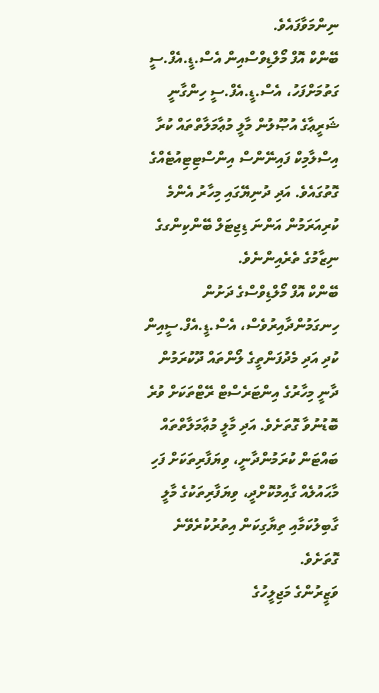ނިންމަވާފައެވެ.
ބޭންކް އޮފް މޯލްޑިވްސްއިން އެސް.ޑީ.އެފް.ސީ ގަތުމަށްފަހު، އެސް.ޑީ.އެފް.ސީ ހިންގާނީ ޝަރީޢާގެ އުޞޫލުން މާލީ މުޢާމަލާތްތައް ކުރާ އިސްލާމިކް ފައިނޭންސް އިންސްޓިޓިއުޓެއްގެ ގޮތުގައެވެ. އަދި ދުނިޔޭގައި މިހާރު އެންމެ ކުރިއަރަމުން އަންނަ ޑިޖިޓަލް ބޭންކިންގގެ ނިޒާމުގެ ތެރެއިންނެވެ.
ބޭންކް އޮފް މޯލްޑިވްސްގެ ދަށުން ހިނގަމުންދާއިރުވެސް، އެސް.ޑީ.އެފް.ސީއިން ކުދި އަދި މެދުފަންތީގެ ލޯންތައް ދޫކުރަމުން ދާނީ މިހާރުގެ އިންޓަރެސްޓް ރޭޓްތަކަށް ވުރެ ބޮޑުނުވާ ގޮތަށެވެ. އަދި މާލީ މުޢާމަލާތްތައް ބައްޓަން ކުރަމުންދާނީ، ވިޔަފާރިތަކަށް ފަހި މާޙައުލެއް ގާއިމުކޮށްދީ، ވިޔަފާރިތަކުގެ މާލީ ގާބިލުކަމާއި ތިޔާގިކަން އިތުރުކުރެވޭނެ ގޮތަށެވެ.
ވަޒީރުންގެ މަޖިލީހުގެ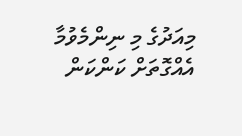މިއަދުގެ މި ނިންމެވުމާ އެއްގޮތަށް ކަންކަން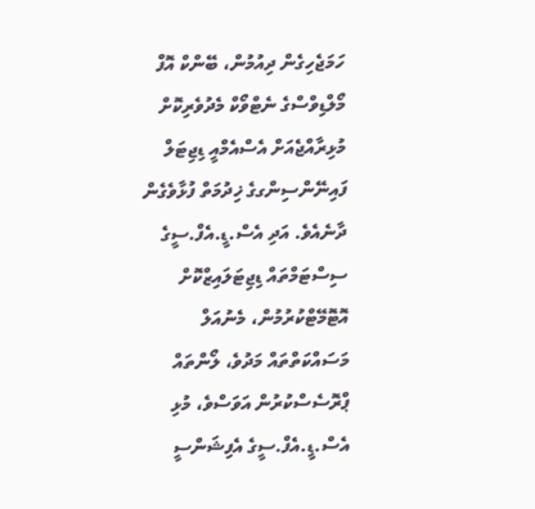ހަމަޖެހިގެން ދިއުމުން، ބޭންކް އޮފް މޯލްޑިވްސްގެ ނެޓްވޯކް މެދުވެރިކޮށް މުޅިރާއްޖެއަށް އެސްއެމްއީ ޑިޖިޓަލް ފައިނޭންސިންގގެ ޚިދުމަތް ފުޅާވެގެން ދާނެއެވެ. އަދި އެސް.ޑީ.އެފް.ސީގެ ސިސްޓަމްތައް ޑިޖިޓަލައިޒްކޮށް އޮޓޮމޭޓްކުރުމުން، މެނުއަލް މަސައްކަތްތައް މަދުވެ، ލޯންތައް ޕްރޮސެސްކުރުން އަވަސްވެ، މުޅި އެސް.ޑީ.އެފް.ސީގެ އެފިޝަންސީ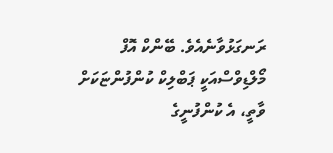ރަނގަޅުވާނެއެވެ. ބޭންކް އޮފް މޯލްޑިވްސްއަކީ ޕަބްލިކް ކުންފުންޏަކަށް ވާތީ، އެ ކުންފުނީގެ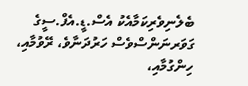ބެލެނިވެރިކަމާއެކު އެސް.ޑީ.އެފް.ސީގެ ގަވަރނަންސްވެސް ހަރުދަނާވެ، ރޭވުމާއި، ހިންގުމާއި،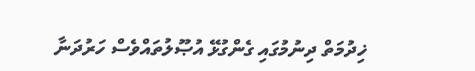ޚިދުމަތް ދިނުމުގައި ގެންގުޅޭ އުޞޫލުތައްވެސް ހަރުދަނާ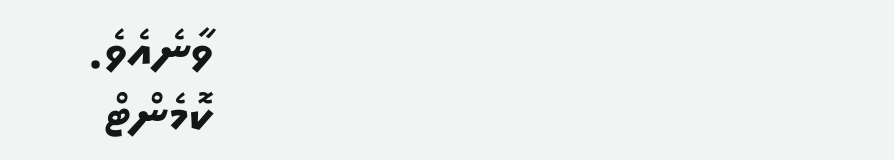ވާނެއެވެ.
ކޮމެންޓް